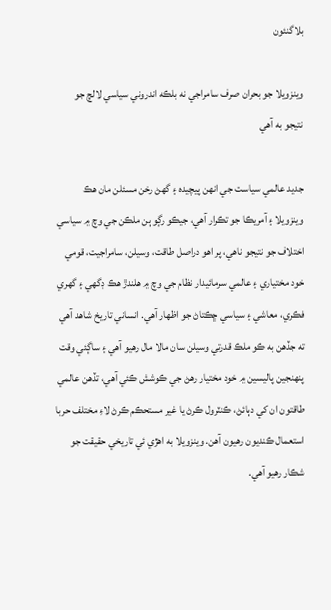بلاگنئون

وينزويلا جو بحران صرف سامراجي نه بلڪه اندروني سياسي لالچ جو نتيجو به آهي

جديد عالمي سياست جي انهن پيچيده ۽ گهڻ رخن مسئلن مان هڪ وينزويلا ۽ آمريڪا جو تڪرار آهي، جيڪو رڳو ٻن ملڪن جي وچ ۾ سياسي اختلاف جو نتيجو ناهي، پر اهو دراصل طاقت، وسيلن، سامراجيت، قومي خود مختياري ۽ عالمي سرمائيدار نظام جي وچ ۾ هلندڙ هڪ ڊگهي ۽ گهري فڪري، معاشي ۽ سياسي ڇڪتاڻ جو اظهار آهي. انساني تاريخ شاهد آهي ته جڏهن به ڪو ملڪ قدرتي وسيلن سان مالا مال رهيو آهي ۽ ساڳئي وقت پنهنجين پاليسين ۾ خود مختيار رهڻ جي ڪوشش ڪئي آهي، تڏهن عالمي طاقتون ان کي دٻائڻ، ڪنٽرول ڪرڻ يا غير مستحڪم ڪرڻ لاءِ مختلف حربا استعمال ڪنديون رهيون آهن. وينزويلا به اهڙي ئي تاريخي حقيقت جو شڪار رهيو آهي.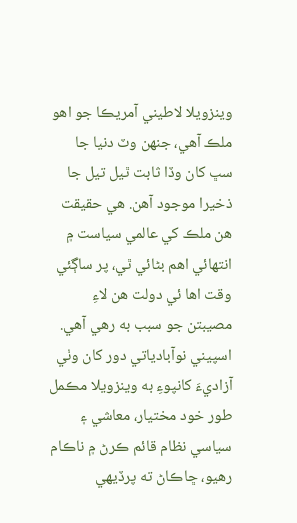وينزويلا لاطيني آمريڪا جو اهو ملڪ آهي، جنهن وٽ دنيا جا سڀ کان وڏا ثابت ٿيل تيل جا ذخيرا موجود آهن. هي حقيقت هن ملڪ کي عالمي سياست ۾ انتهائي اهم بڻائي ٿي، پر ساڳئي وقت اها ئي دولت هن لاءِ مصيبتن جو سبب به رهي آهي. اسپيني نوآبادياتي دور کان وٺي آزاديءَ کانپوءِ به وينزويلا مڪمل طور خود مختيار، معاشي ۽ سياسي نظام قائم ڪرڻ ۾ ناڪام رهيو، ڇاڪاڻ ته پرڏيهي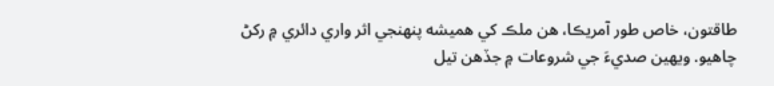طاقتون، خاص طور آمريڪا، هن ملڪ کي هميشه پنهنجي اثر واري دائري ۾ رکڻ چاهيو. ويهين صديءَ جي شروعات ۾ جڏهن تيل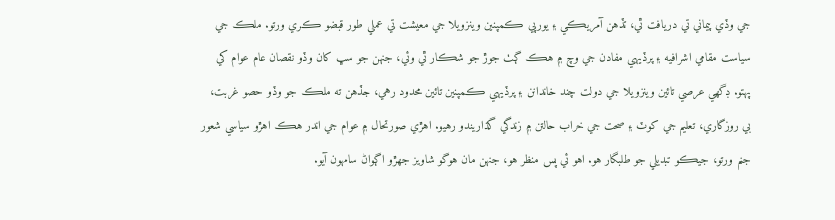جي وڏي پيماني تي دريافت ٿي، تڏهن آمريڪي ۽ يورپي ڪمپنين وينزويلا جي معيشت تي عملي طور قبضو ڪري ورتو. ملڪ جي سياست مقامي اشرافيه ۽ پرڏيهي مفادن جي وچ ۾ هڪ ڳٺ جوڙ جو شڪار ٿي وئي، جنهن جو سڀ کان وڏو نقصان عام عوام کي پهتو. ڊگهي عرصي تائين وينزويلا جي دولت چند خاندانن ۽ پرڏيهي ڪمپنين تائين محدود رهي، جڏهن ته ملڪ جو وڏو حصو غربت، بي روزگاري، تعليم جي کوٽ ۽ صحت جي خراب حالتن ۾ زندگي گذاريندو رهيو. اهڙي صورتحال ۾ عوام جي اندر هڪ اهڙو سياسي شعور جنم ورتو، جيڪو تبديلي جو طلبگار هو. اهو ئي پس منظر هو، جنهن مان هوگو شاويز جهڙو اڳواڻ سامهون آيو.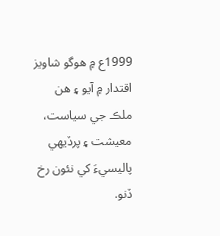1999ع ۾ هوگو شاويز اقتدار ۾ آيو ۽ هن ملڪ جي سياست، معيشت ۽ پرڏيهي پاليسيءَ کي نئون رخ ڏنو.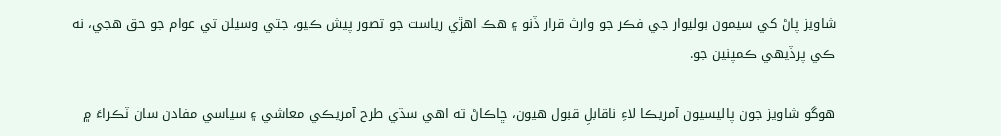شاويز پاڻ کي سيمون بوليوار جي فڪر جو وارث قرار ڏنو ۽ هڪ اهڙي رياست جو تصور پيش ڪيو، جتي وسيلن تي عوام جو حق هجي، نه ڪي پرڏيهي ڪمپنين جو.

هوگو شاويز جون پاليسيون آمريڪا لاءِ ناقابلِ قبول هيون، ڇاڪاڻ ته اهي سڌي طرح آمريڪي معاشي ۽ سياسي مفادن سان ٽڪراءَ ۾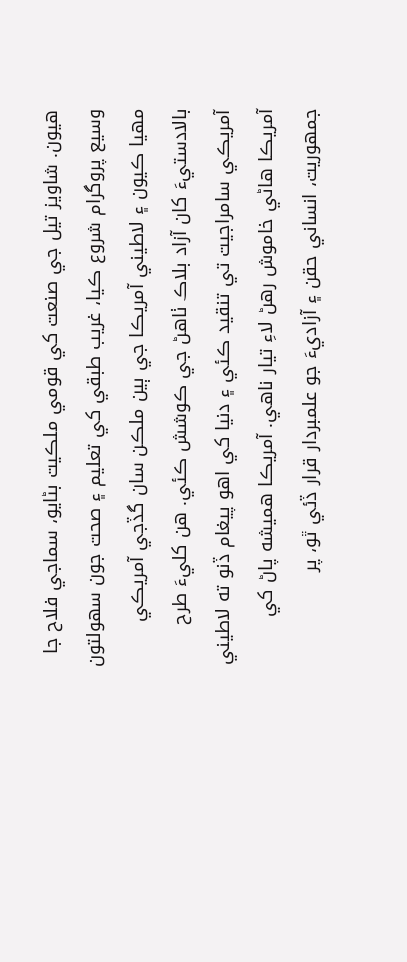هيون. شاويز تيل جي صنعت کي قومي ملڪيت بڻايو، سماجي فلاح جا وسيع پروگرام شروع ڪيا، غريب طبقي کي تعليم ۽ صحت جون سهولتون مهيا ڪيون ۽ لاطيني آمريڪا جي ٻين ملڪن سان گڏجي آمريڪي بالادستيءَ کان آزاد بلاڪ ٺاهڻ جي ڪوشش ڪئي. هن کليءَ طرح آمريڪي سامراجيت تي تنقيد ڪئي ۽ دنيا کي اهو پيغام ڏنو ته لاطيني آمريڪا هاڻي خاموش رهڻ لاءِ تيار ناهي. آمريڪا هميشه پاڻ کي جمهوريت، انساني حقن ۽ آزاديءَ جو علمبردار قرار ڏئي ٿو، پر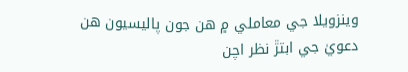وينزويلا جي معاملي ۾ هن جون پاليسيون هن دعويٰ جي ابتڙ نظر اچن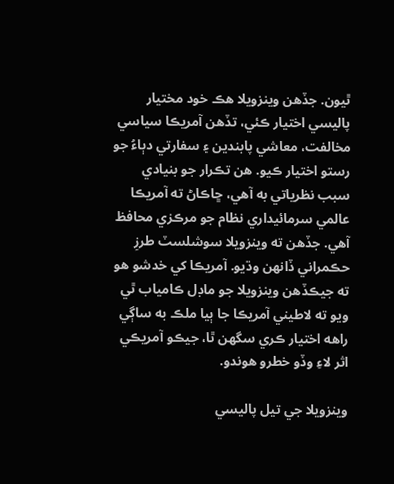ٿيون. جڏهن وينزويلا هڪ خود مختيار پاليسي اختيار ڪئي، تڏهن آمريڪا سياسي مخالفت، معاشي پابندين ۽ سفارتي دٻاءُ جو رستو اختيار ڪيو. هن تڪرار جو بنيادي سبب نظرياتي به آهي، ڇاڪاڻ ته آمريڪا عالمي سرمائيداري نظام جو مرڪزي محافظ آهي. جڏهن ته وينزويلا سوشلسٽ طرزِ حڪمراني ڏانهن وڌيو. آمريڪا کي خدشو هو ته جيڪڏهن وينزويلا جو ماڊل ڪامياب ٿي ويو ته لاطيني آمريڪا جا ٻيا ملڪ به ساڳي راهه اختيار ڪري سگهن ٿا، جيڪو آمريڪي اثر لاءِ وڏو خطرو هوندو.

وينزويلا جي تيل پاليسي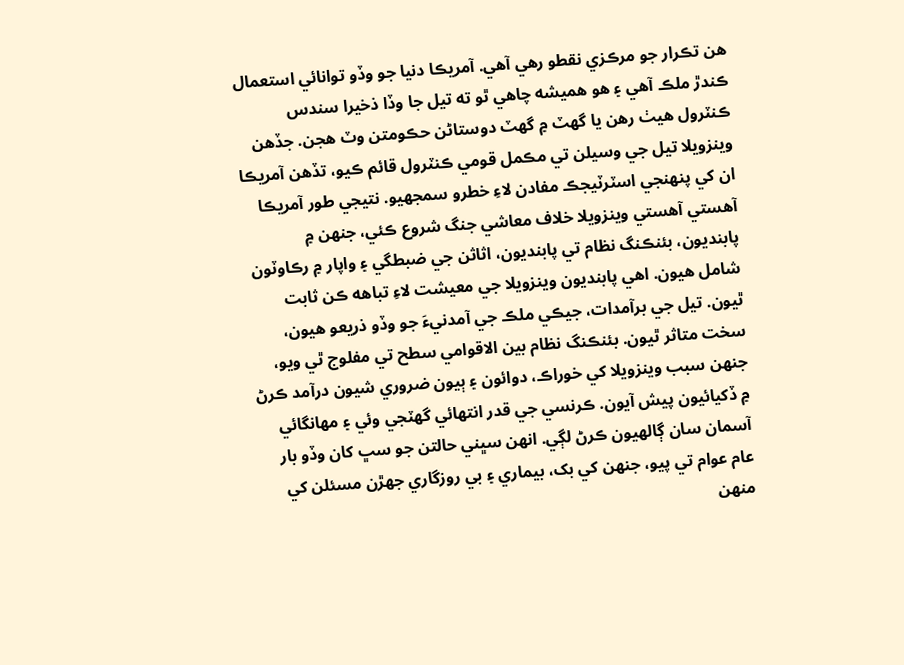هن تڪرار جو مرڪزي نقطو رهي آهي. آمريڪا دنيا جو وڏو توانائي استعمال ڪندڙ ملڪ آهي ۽ هو هميشه چاهي ٿو ته تيل جا وڏا ذخيرا سندس ڪنٽرول هيٺ رهن يا گهٽ ۾ گهٽ دوستاڻن حڪومتن وٽ هجن. جڏهن وينزويلا تيل جي وسيلن تي مڪمل قومي ڪنٽرول قائم ڪيو، تڏهن آمريڪا ان کي پنهنجي اسٽرٽيجڪ مفادن لاءِ خطرو سمجهيو. نتيجي طور آمريڪا آهستي آهستي وينزويلا خلاف معاشي جنگ شروع ڪئي، جنهن ۾ پابنديون، بئنڪنگ نظام تي پابنديون، اثاثن جي ضبطگي ۽ واپار ۾ رڪاوٽون شامل هيون. اهي پابنديون وينزويلا جي معيشت لاءِ تباهه ڪن ثابت ٿيون. تيل جي برآمدات، جيڪي ملڪ جي آمدنيءَ جو وڏو ذريعو هيون، سخت متاثر ٿيون. بئنڪنگ نظام بين الاقوامي سطح تي مفلوج ٿي ويو، جنهن سبب وينزويلا کي خوراڪ، دوائون ۽ ٻيون ضروري شيون درآمد ڪرڻ ۾ ڏکيائيون پيش آيون. ڪرنسي جي قدر انتهائي گهٽجي وئي ۽ مهانگائي آسمان سان ڳالهيون ڪرڻ لڳي. انهن سڀني حالتن جو سڀ کان وڏو بار عام عوام تي پيو، جنهن کي بک، بيماري ۽ بي روزگاري جهڙن مسئلن کي منهن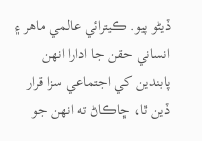ڏيڻو پيو. ڪيترائي عالمي ماهر ۽ انساني حقن جا ادارا انهن پابندين کي اجتماعي سزا قرار ڏين ٿا، ڇاڪاڻ ته انهن جو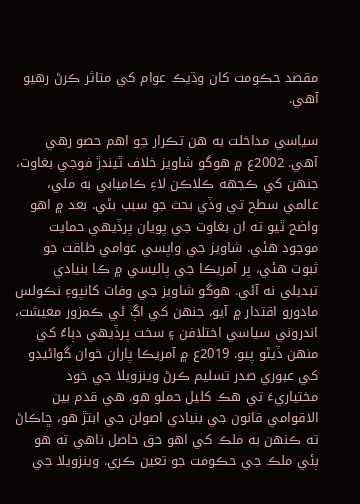مقصد حڪومت کان وڌيڪ عوام کي متاثر ڪرڻ رهيو آهي.

سياسي مداخلت به هن تڪرار جو اهم حصو رهي آهي. 2002ع ۾ هوگو شاويز خلاف ٿيندڙ فوجي بغاوت، جنهن کي ڪجهه ڪلاڪن لاءِ ڪاميابي به ملي، عالمي سطح تي وڏي بحث جو سبب بڻي. بعد ۾ اهو واضح ٿيو ته ان بغاوت جي پويان پرڏيهي حمايت موجود هئي. شاويز جي واپسي عوامي طاقت جو ثبوت هئي، پر آمريڪا جي پاليسي ۾ ڪا بنيادي تبديلي نه آئي. هوگو شاويز جي وفات کانپوءِ نڪولس مادورو اقتدار ۾ آيو، جنهن کي اڳ ئي ڪمزور معيشت، اندروني سياسي اختلافن ۽ سخت پرڏيهي دٻاءُ کي منهن ڏيڻو پيو. 2019ع ۾ آمريڪا پاران خوان گوائيڊو کي عبوري صدر تسليم ڪرڻ وينزويلا جي خود مختياريءَ تي هڪ کليل حملو هو. هي قدم بين الاقوامي قانون جي بنيادي اصولن جي ابتڙ هو، ڇاڪاڻ ته ڪنهن به ملڪ کي اهو حق حاصل ناهي ته هو ٻئي ملڪ جي حڪومت جو تعين ڪري. وينزويلا جي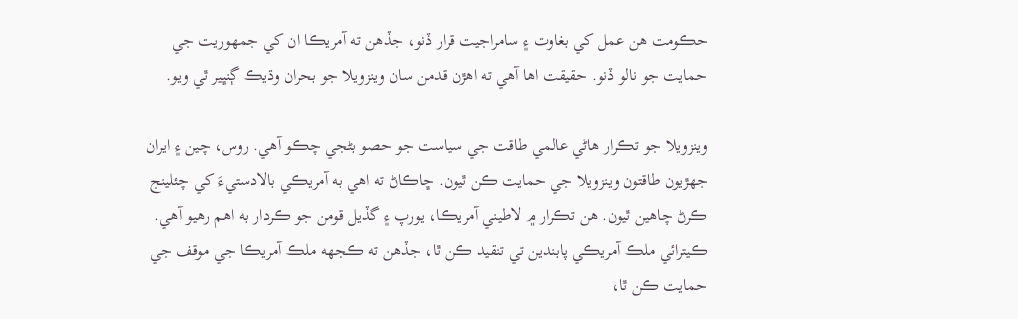حڪومت هن عمل کي بغاوت ۽ سامراجيت قرار ڏنو، جڏهن ته آمريڪا ان کي جمهوريت جي حمايت جو نالو ڏنو. حقيقت اها آهي ته اهڙن قدمن سان وينزويلا جو بحران وڌيڪ ڳنڀير ٿي ويو.

وينزويلا جو تڪرار هاڻي عالمي طاقت جي سياست جو حصو بڻجي چڪو آهي. روس، چين ۽ ايران جهڙيون طاقتون وينزويلا جي حمايت ڪن ٿيون. ڇاڪاڻ ته اهي به آمريڪي بالادستيءَ کي چئلينج ڪرڻ چاهين ٿيون. هن تڪرار ۾ لاطيني آمريڪا، يورپ ۽ گڏيل قومن جو ڪردار به اهم رهيو آهي. ڪيترائي ملڪ آمريڪي پابندين تي تنقيد ڪن ٿا، جڏهن ته ڪجهه ملڪ آمريڪا جي موقف جي حمايت ڪن ٿا،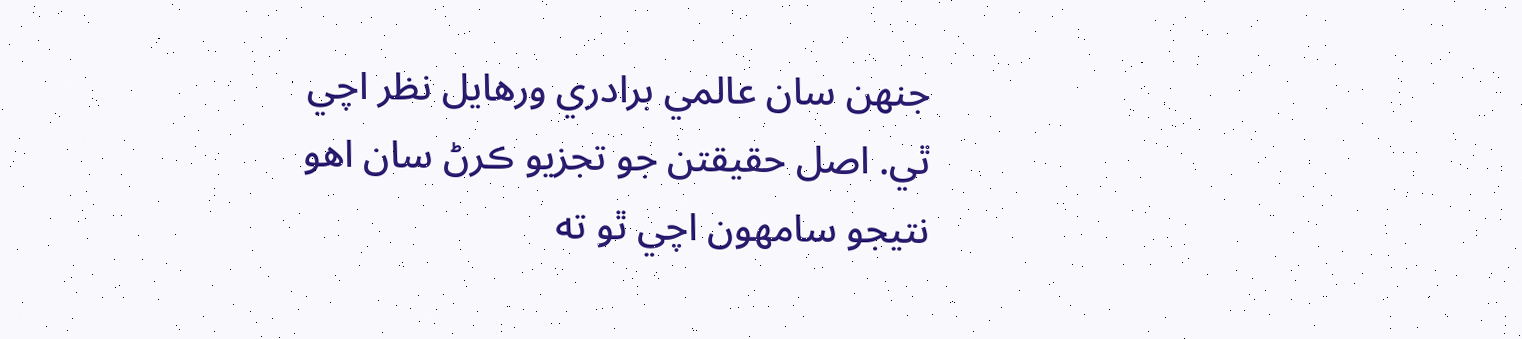جنهن سان عالمي برادري ورهايل نظر اچي ٿي. اصل حقيقتن جو تجزيو ڪرڻ سان اهو نتيجو سامهون اچي ٿو ته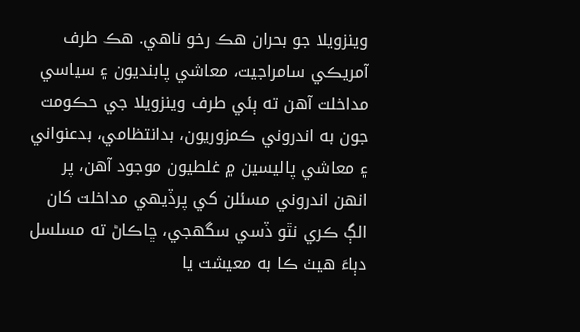وينزويلا جو بحران هڪ رخو ناهي. هڪ طرف آمريڪي سامراجيت، معاشي پابنديون ۽ سياسي مداخلت آهن ته ٻئي طرف وينزويلا جي حڪومت جون به اندروني ڪمزوريون، بدانتظامي، بدعنواني ۽ معاشي پاليسين ۾ غلطيون موجود آهن، پر انهن اندروني مسئلن کي پرڏيهي مداخلت کان الڳ ڪري نٿو ڏسي سگهجي، ڇاڪاڻ ته مسلسل دٻاءَ هيٺ ڪا به معيشت يا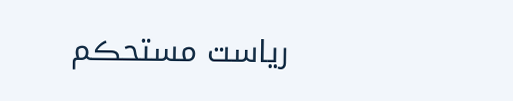رياست مستحڪم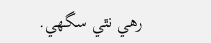رهي نٿي سگهي.